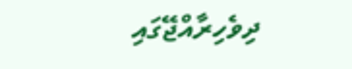ދިވެހިރާއްޖޭގައި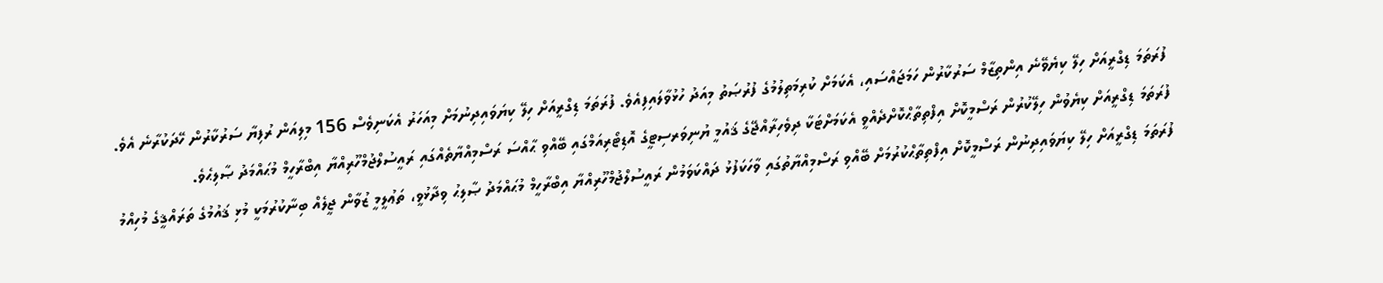ފުރަތަމަ ޑިގްރީއަށް ހިލޭ ކިޔެވޭނެ އިންތިޒާމް ސަރުކާރުން ހަމަޖައްސައި، އެކަމަށް ކުރިމަތިލުމުގެ ފުރުޞަތު މިއަދު ހުޅުވާލައިފިއެވެ. ފުރަތަމަ ޑިގްރީއަށް ހިލޭ ކިޔަވައިދިނުމަށް މިއަހަރު އެކަނިވެސް 156 މިލިއަން ރުފިޔާ ސަރުކާރުން ހޭދަކުރާނެ އެވެ.
ފުރަތަމަ ޑިގްރީއަށް ކިޔެވުން ހިލޭކުރުން ރަސްމީކޮށް އިފްތިތާޙްކޮށްދެއްވީ އެކަމަށްޓަކާ ދިވެހިރާއްޖޭގެ ޤައުމީ ޔުނިވަރސިޓީގެ އޮޑިޓޯރިއަމްގައި ބޭއްވި ޙާއްސަ ރަސްމިއްޔާތެއްގައި ރައީސުލްޖުމްހޫރިއްޔާ އިބްރާހީމް މުޙައްމަދު ޞާލިޙެވެ.
ފުރަތަމަ ޑިގްރީއަށް ހިލޭ ކިޔަވައިދިނުން ރަސްމީކޮށް އިފްތިތާޙްކުރުމަށް ބޭއްވި ރަސްމިއްޔާތުގައި ވާހަކަފުޅު ދައްކަވަމުން ރައީސުލްޖުމްހޫރިއްޔާ އިބްރާހީމް މުޙައްމަދު ޞާލިޙު ވިދާޅުވީ، ތަޢުލީމީ ޒުވާން ޖީލެއް ބިނާކުރުމަކީ މުޅި ޤައުމުގެ ތަރައްޤީގެ މުހިއްމު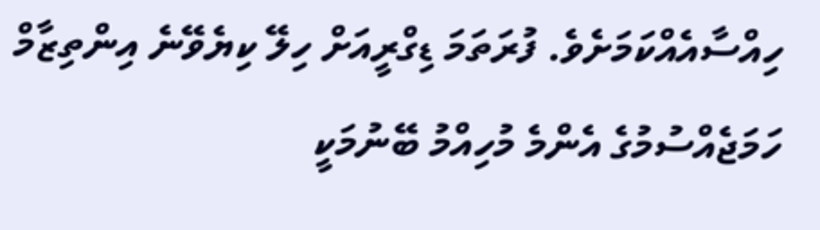ހިއްސާއެއްކަމަށެވެ. ފުރަތަމަ ޑިގްރީއަށް ހިލޭ ކިޔެވޭނެ އިންތިޒާމް ހަމަޖެއްސުމުގެ އެންމެ މުހިއްމު ބޭނުމަކީ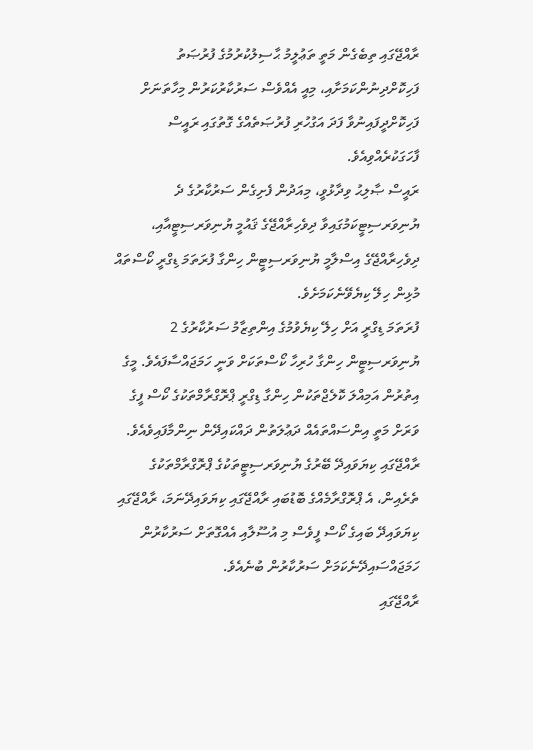ރާއްޖޭގައި ތިބެގެން މަތީ ތަޢުލީމު ޙާސިލުކުރުމުގެ ފުރުޞަތު ފަހިކޮށްދިނުންކަމަށާއި، މިއީ އެއްވެސް ސަރުކާރުކަރުން މިހާތަނަށް ފަހިކޮށްދީފައިނުވާ ފަދަ އަގުހުރި ފުރުޞަތެއްގެ ގޮތުގައި ރައީސް ފާހަގަކުރެއްވިއެވެ.
ރައީސް ޞާލިޙު ވިދާޅުވީ، މިއަދުން ފެށިގެން ސަރުކާރުގެ ދެ ޔުނިވަރސިޓީކަމުގައިވާ ދިވެހިރާއްޖޭގެ ޤައުމީ ޔުނިވަރސިޓީއާއި، ދިވެހިރާއްޖޭގެ އިސްލާމީ ޔުނިވަރސިޓީން ހިންގާ ފުރަތަމަ ޑިގްރީ ކޯސްތައް މުޅިން ހިލޭ ކިޔެވޭނެކަމަށެވެ.
ފުރަތަމަ ޑިގްރީ އަށް ހިލޭ ކިޔެވުމުގެ އިންތިޒާމު ސަރުކާރުގެ 2 ޔުނިވަރސިޓީން ހިންގާ ހުރިހާ ކޯސްތަކަށް ވަނީ ހަމަޖައްސާފައެވެ. މީގެ އިތުރުން އަމިއްލަ ކޮލެޖްތަކުން ހިންގާ ޑިގްރީ ޕްރޮގްރާމްތަކުގެ ކޯސް ފީގެ ވަރަށް މަތީ އިންސައްތައެއް ދަޢުލަތުން ދައްކައިދޭން ނިންމާފައިވެއެވެ. ރާއްޖޭގައި ކިޔަވައިދޭ ބޭރުގެ ޔުނިވަރސިޓީތަކުގެ ޕްރޮގްރާމްތަކުގެ ތެރެއިން، އެ ޕްރޮގްރާމެއްގެ ބޮޑުބައި ރާއްޖޭގައި ކިޔަވައިދޭނަމަ، ރާއްޖޭގައި ކިޔަވައިދޭ ބައިގެ ކޯސް ފީވެސް މި އުސޫލާއި އެއްގޮތަށް ސަރުކާރުން ހަމަޖައްސައިދޭނެކަމަށް ސަރުކާރުން ބުނެއެވެ.
ރާއްޖޭގައި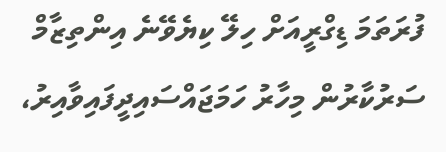ފުރަތަމަ ޑިގްރީއަށް ހިލޭ ކިޔެވޭނެ އިންތިޒާމް ސަރުކާރުން މިހާރު ހަމަޖައްސައިދީފައިވާއިރު،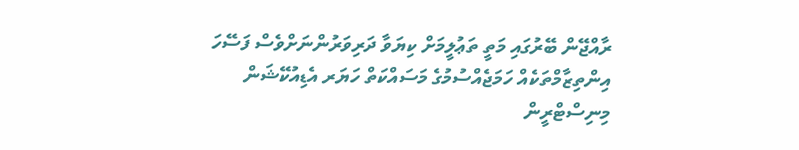ރާއްޖޭން ބޭރުގައި މަތީ ތަޢުލީމަށް ކިޔަވާ ދަރިވަރުންނަށްވެސް ފަސޭހަ އިންތިޒާމްތަކެއް ހަމަޖެއްސުމުގެ މަސައްކަތް ހަޔަރ އެޑިއުކޭޝަން މިނިސްޓްރީން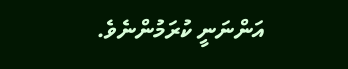އަންނަނީ ކުރަމުންނެވެ.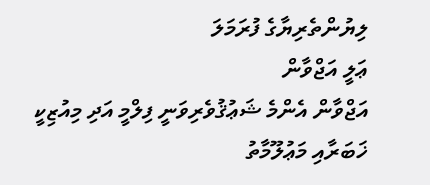ލިޔުންތެރިޔާގެ ފުރަމަލަ
ޢަލީ އަޖްވާން
އަޖްވާން އެންމެ ޝަޢުޤުވެރިވަނީ ފިލްމީ އަދި މިއުޒިކީ ޚަބަރާއި މަޢުލޫމާތު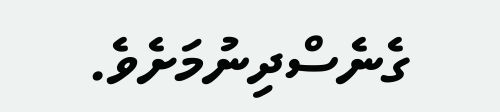ގެނެސްދިނުމަށެވެ.